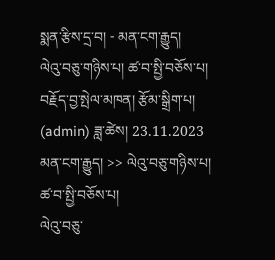སྨན་རྩིས་དྲ་བ། - མན་ངག་རྒྱུད།
ལེའུ་བཅུ་གཉིས་པ། ཚ་བ་སྤྱི་བཅོས་པ།
བརྗོད་བྱ་སྤེལ་མཁན། རྩོམ་སྒྲིག་པ། (admin) ཟླ་ཚེས། 23.11.2023
མན་ངག་རྒྱུད། >> ལེའུ་བཅུ་གཉིས་པ། ཚ་བ་སྤྱི་བཅོས་པ།
ལེའུ་བཅུ་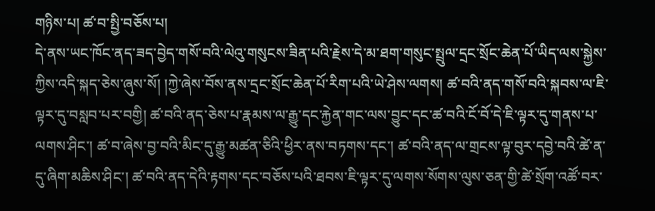གཉིས་པ། ཚ་བ་སྤྱི་བཅོས་པ།
དེ་ནས་ཡང་ཁོང་ནད་ཟད་བྱེད་གསོ་བའི་ལེའུ་གསུངས་ཟིན་པའི་རྗེས་དེ་མ་ཐག་གསུང་སྤྲུལ་དྲང་སྲོང་ཆེན་པོ་ཡིད་ལས་སྐྱེས་ཀྱིས་འདི་སྐད་ཅེས་ཞུས་སོ། །ཀྱེ་ཞེས་བོས་ནས་དྲང་སྲོང་ཆེན་པོ་རིག་པའི་ཡེ་ཤེས་ལགས། ཚ་བའི་ནད་གསོ་བའི་སྐབས་ལ་ཇི་ལྟར་དུ་བསླབ་པར་བགྱི། ཚ་བའི་ནད་ཅེས་པ་རྣམས་ལ་རྒྱུ་དང་རྐྱེན་གང་ལས་བྱུང་དང་ཚ་བའི་ངོ་བོ་དེ་ཇི་ལྟར་དུ་གནས་པ་ལགས་ཤིང་། ཚ་བ་ཞེས་བྱ་བའི་མིང་དུ་རྒྱུ་མཚན་ཅིའི་ཕྱིར་ནས་བཏགས་དང་། ཚ་བའི་ནད་ལ་གྲངས་ལྟ་བུར་དབྱེ་བའི་ཚེ་ན་དུ་ཞིག་མཆིས་ཤིང་། ཚ་བའི་ནད་དེའི་རྟགས་དང་བཅོས་པའི་ཐབས་ཇི་ལྟར་དུ་ལགས་སོགས་ལུས་ཅན་གྱི་ཚེ་སྲོག་འཚོ་བར་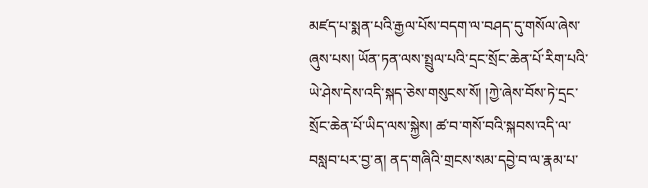མཛད་པ་སྨན་པའི་རྒྱལ་པོས་བདག་ལ་བཤད་དུ་གསོལ་ཞེས་ཞུས་པས། ཡོན་ཏན་ལས་སྤྲུལ་པའི་དྲང་སྲོང་ཆེན་པོ་རིག་པའི་ཡེ་ཤེས་དེས་འདི་སྐད་ཅེས་གསུངས་སོ། །ཀྱེ་ཞེས་བོས་ཏེ་དྲང་སྲོང་ཆེན་པོ་ཡིད་ལས་སྐྱེས། ཚ་བ་གསོ་བའི་སྐབས་འདི་ལ་བསླབ་པར་བྱ་ན། ནད་གཞིའི་གྲངས་སམ་དབྱེ་བ་ལ་རྣམ་པ་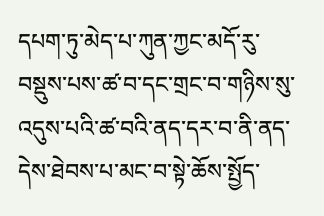དཔག་ཏུ་མེད་པ་ཀུན་ཀྱང་མདོ་རུ་བསྡུས་པས་ཚ་བ་དང་གྲང་བ་གཉིས་སུ་འདུས་པའི་ཚ་བའི་ནད་དར་བ་ནི་ནད་དེས་ཐེབས་པ་མང་བ་སྟེ་ཆོས་སྤྱོད་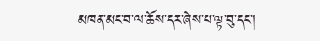མཁན་མང་བ་ལ་ཆོས་དར་ཞེས་པ་ལྟ་བུ་དང་།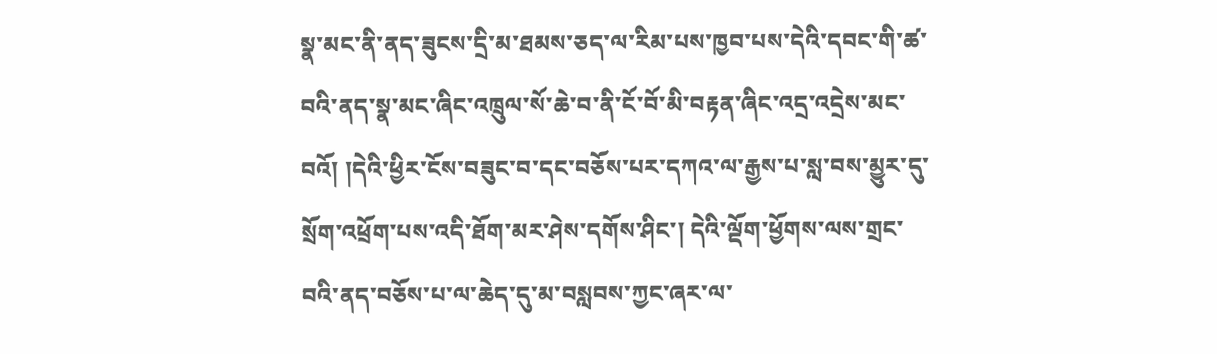སྣ་མང་ནི་ནད་ཟུངས་དྲི་མ་ཐམས་ཅད་ལ་རིམ་པས་ཁྱབ་པས་དེའི་དབང་གི་ཚ་བའི་ནད་སྣ་མང་ཞིང་འཁྲུལ་སོ་ཆེ་བ་ནི་ངོ་བོ་མི་བརྟན་ཞིང་འདྲ་འདྲེས་མང་བའོ། །དེའི་ཕྱིར་ངོས་བཟུང་བ་དང་བཅོས་པར་དཀའ་ལ་རྒྱས་པ་སླ་བས་མྱུར་དུ་སྲོག་འཕྲོག་པས་འདི་ཐོག་མར་ཤེས་དགོས་ཤིང་། དེའི་ལྡོག་ཕྱོགས་ལས་གྲང་བའི་ནད་བཅོས་པ་ལ་ཆེད་དུ་མ་བསླབས་ཀྱང་ཞར་ལ་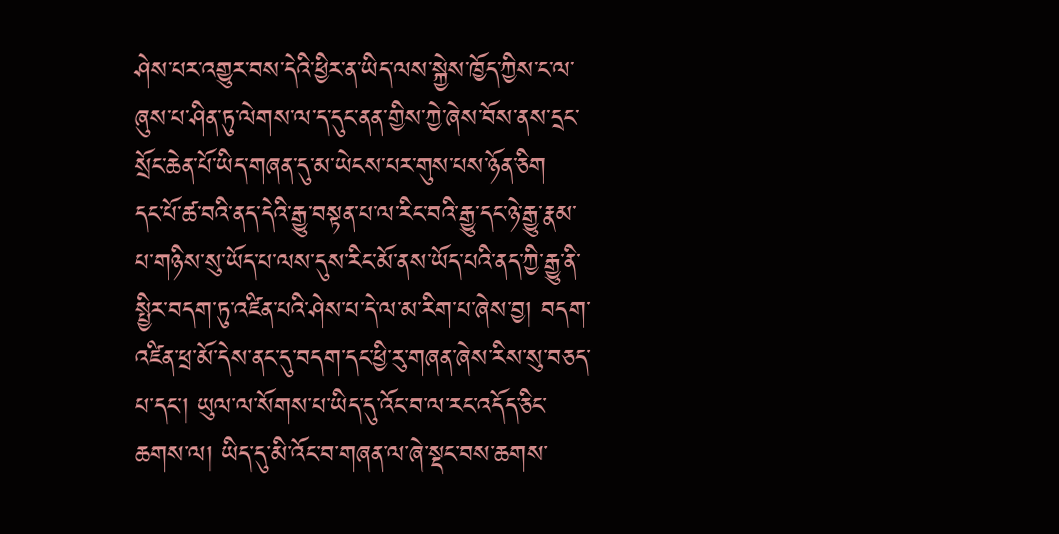ཤེས་པར་འགྱུར་བས་དེའི་ཕྱིར་ན་ཡིད་ལས་སྐྱེས་ཁྱོད་ཀྱིས་ང་ལ་ཞུས་པ་ཤིན་ཏུ་ལེགས་ལ་ད་དུང་ནན་གྱིས་ཀྱེ་ཞེས་བོས་ནས་དྲང་སྲོང་ཆེན་པོ་ཡིད་གཞན་དུ་མ་ཡེངས་པར་གུས་པས་ཉོན་ཅིག
དང་པོ་ཚ་བའི་ནད་དེའི་རྒྱུ་བསྟན་པ་ལ་རིང་བའི་རྒྱུ་དང་ཉེ་རྒྱུ་རྣམ་པ་གཉིས་སུ་ཡོད་པ་ལས་དུས་རིང་མོ་ནས་ཡོད་པའི་ནད་ཀྱི་རྒྱུ་ནི་སྤྱིར་བདག་ཏུ་འཛིན་པའི་ཤེས་པ་དེ་ལ་མ་རིག་པ་ཞེས་བྱ། བདག་འཛིན་ཕྲ་མོ་དེས་ནང་དུ་བདག་དང་ཕྱི་རུ་གཞན་ཞེས་རིས་སུ་བཅད་པ་དང་། ཡུལ་ལ་སོགས་པ་ཡིད་དུ་འོང་བ་ལ་རང་འདོད་ཅིང་ཆགས་ལ། ཡིད་དུ་མི་འོང་བ་གཞན་ལ་ཞེ་སྡང་བས་ཆགས་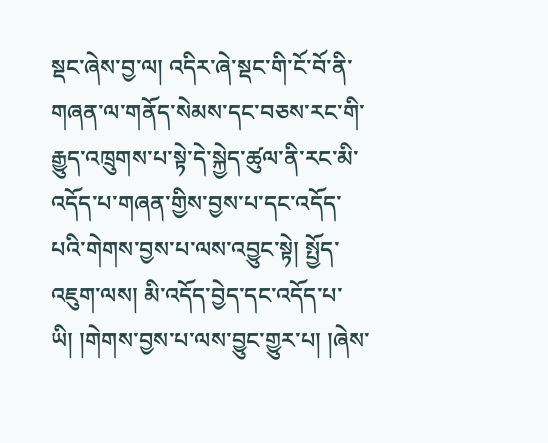སྡང་ཞེས་བྱ་ལ། འདིར་ཞེ་སྡང་གི་ངོ་བོ་ནི་གཞན་ལ་གནོད་སེམས་དང་བཅས་རང་གི་རྒྱུད་འཁྲུགས་པ་སྟེ་དེ་སྐྱེད་ཚུལ་ནི་རང་མི་འདོད་པ་གཞན་གྱིས་བྱས་པ་དང་འདོད་པའི་གེགས་བྱས་པ་ལས་འབྱུང་སྟེ། སྤྱོད་འཇུག་ལས། མི་འདོད་བྱེད་དང་འདོད་པ་ཡི། །གེགས་བྱས་པ་ལས་བྱུང་གྱུར་པ། །ཞེས་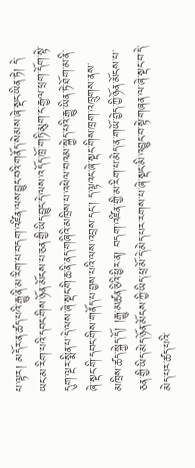པ་ལྟར། མདོར་ན་ཚད་པའི་རྒྱུ་ནི་མ་རིག་པ་བདག་འཛིན་ལས་བྱུང་བའི་གནོད་སེམས་ཞེ་སྡང་ཡིན་ཏེ། དེ་ཡང་མ་རིག་པའི་དབང་གིས་ཉོན་མོངས་པ་ཅན་གྱི་ཡིད་བྱུང་དེ་ལས་འདོད་ཁྲོ་གཏི་མུག་ང་རྒྱལ་ཕྲག་དོག་སྟེ་དུག་ལྔར་སྨིན་པ་དེ་ལས་ཞེ་སྡང་གི་ཆ་ནི་ནད་གཞིའི་མཁྲིས་པ་འཕེལ་བའམ་སྐྱེད་པའི་རྒྱུ་ཡིན་ཏེ་ཐོག་མ་ནི་ཞེ་སྡང་གི་དབང་གིས་གནོད་པ་བྱས་པའི་ལས་འབྲས་དང་། ད་ལྟའང་ཞེ་སྡང་གིས་ཁྲག་འཁྲུགས་ནས་མཁྲིས་ཚད་སྐྱེད་དོ། །རྒྱུ་མཚན་ཅིའི་ཕྱིར་ན། བདག་འཛིན་གྱི་མ་རིག་པ་མེད་ན་གཡོ་བྱེད་ཀྱི་ཉོན་མོངས་པ་ཅན་གྱི་ཡིད་མེད་ཉོན་མོངས་ཀྱི་ཡིད་ཕྲ་མོ་དེ་མེད་པར་རགས་པ་ཞེ་སྡང་མི་འབྱུང་བ་སྟེ་གཞན་ལ་ཞེ་སྡང་བ་དེ་མེད་པར་ཚད་པའི་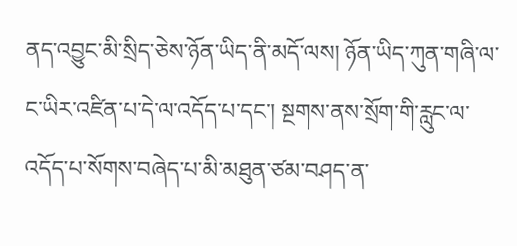ནད་འབྱུང་མི་སྲིད་ཅེས་ཉོན་ཡིད་ནི་མདོ་ལས། ཉོན་ཡིད་ཀུན་གཞི་ལ་ང་ཡིར་འཛིན་པ་དེ་ལ་འདོད་པ་དང་། སྔགས་ནས་སྲོག་གི་རླུང་ལ་འདོད་པ་སོགས་བཞེད་པ་མི་མཐུན་ཙམ་བཤད་ན་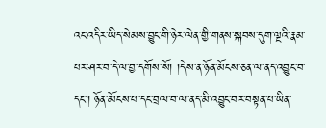འང་འདིར་ཡིད་སེམས་བྱུང་གི་ཉེར་ལེན་གྱི་གནས་སྐབས་དུག་ལྔའི་རྣམ་པར་ཤར་བ་དེ་ལ་བྱ་དགོས་སོ། །དེས་ན་ཉོན་མོངས་ཅན་ལ་ནད་འབྱུང་བ་དང་། ཉོན་མོངས་པ་དང་བྲལ་བ་ལ་ནད་མི་འབྱུང་བར་བསྟན་པ་ཡིན་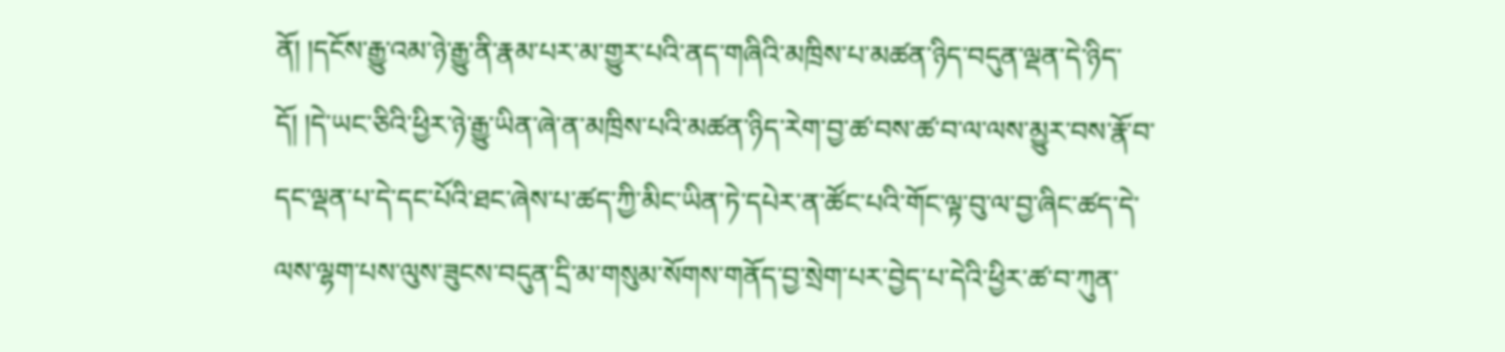ནོ། །དངོས་རྒྱུ་འམ་ཉེ་རྒྱུ་ནི་རྣམ་པར་མ་གྱུར་པའི་ནད་གཞིའི་མཁྲིས་པ་མཚན་ཉིད་བདུན་ལྡན་དེ་ཉིད་དོ། །དེ་ཡང་ཅིའི་ཕྱིར་ཉེ་རྒྱུ་ཡིན་ཞེ་ན་མཁྲིས་པའི་མཚན་ཉིད་རེག་བྱ་ཚ་བས་ཚ་བ་ལ་ལས་མྱུར་བས་རྣོ་བ་དང་ལྡན་པ་དེ་དང་པོའི་ཐང་ཞེས་པ་ཚད་ཀྱི་མིང་ཡིན་ཏེ་དཔེར་ན་ཚོང་པའི་གོང་ལྟ་བུ་ལ་བྱ་ཞིང་ཚད་དེ་ལས་ལྷག་པས་ལུས་ཟུངས་བདུན་དྲི་མ་གསུམ་སོགས་གནོད་བྱ་སྲེག་པར་བྱེད་པ་དེའི་ཕྱིར་ཚ་བ་ཀུན་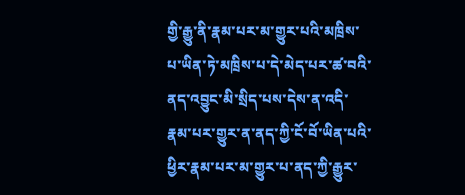གྱི་རྒྱུ་ནི་རྣམ་པར་མ་གྱུར་པའི་མཁྲིས་པ་ཡིན་ཏེ་མཁྲིས་པ་དེ་མེད་པར་ཚ་བའི་ནད་འབྱུང་མི་སྲིད་པས་དེས་ན་འདི་རྣམ་པར་གྱུར་ན་ནད་ཀྱི་ངོ་བོ་ཡིན་པའི་ཕྱིར་རྣམ་པར་མ་གྱུར་པ་ནད་ཀྱི་རྒྱུར་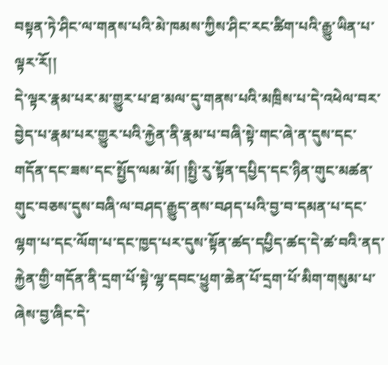བསྟན་ཏེ་ཤིང་ལ་གནས་པའི་མེ་ཁམས་ཀྱིས་ཤིང་རང་ཚིག་པའི་རྒྱུ་ཡིན་པ་ལྟར་རོ།།
དེ་ལྟར་རྣམ་པར་མ་གྱུར་པ་ཐ་མལ་དུ་གནས་པའི་མཁྲིས་པ་དེ་འཕེལ་བར་བྱེད་པ་རྣམ་པར་གྱུར་པའི་རྐྱེན་ནི་རྣམ་པ་བཞི་སྟེ་གང་ཞེ་ན་དུས་དང་གདོན་དང་ཟས་དང་སྤྱོད་ལམ་མོ། །སྤྱི་རུ་སྟོན་དཔྱིད་དང་ཉིན་གུང་མཚན་གུང་བཅས་དུས་བཞི་ལ་བཤད་རྒྱུད་ནས་བཤད་པའི་བྱ་བ་དམན་པ་དང་ལྷག་པ་དང་ལོག་པ་དང་ཁྱད་པར་དུས་སྟོན་ཚད་དཔྱིད་ཚད་དེ་ཚ་བའི་ནད་རྐྱེན་གྱི་གདོན་ནི་དྲག་པོ་སྟེ་ལྷ་དབང་ཕྱུག་ཆེན་པོ་དྲག་པོ་མིག་གསུམ་པ་ཞེས་བྱ་ཞིང་དེ་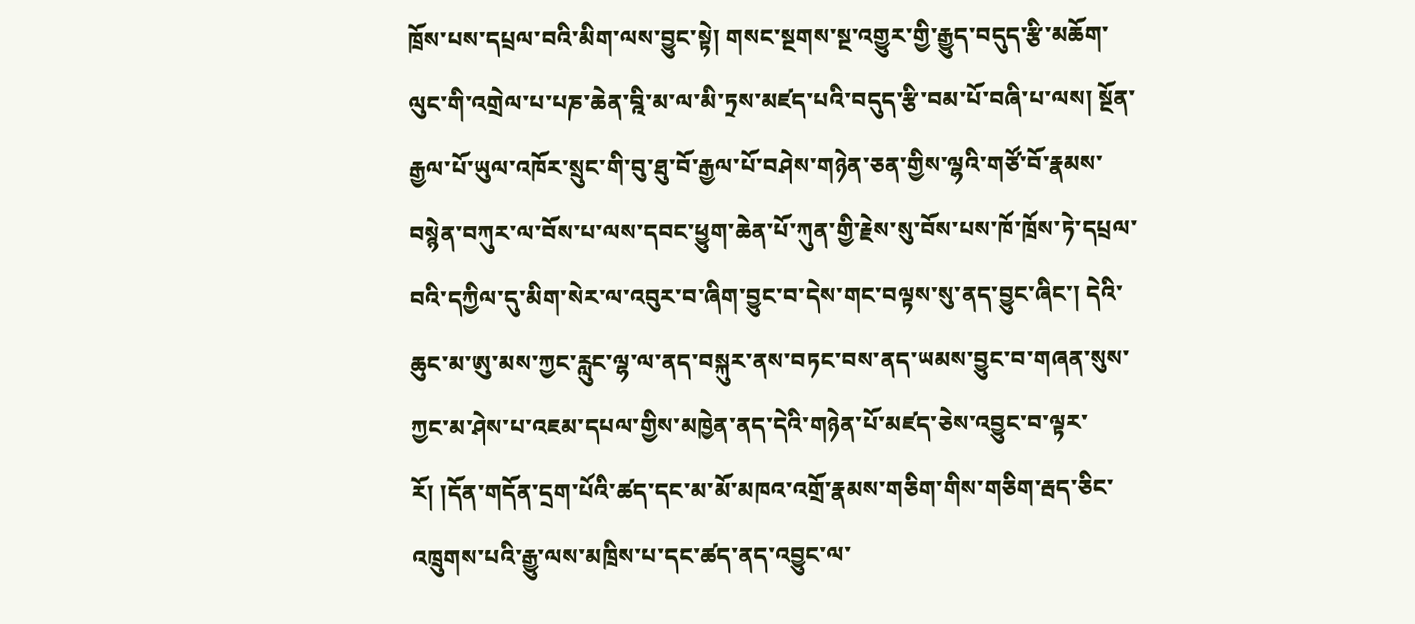ཁྲོས་པས་དཔྲལ་བའི་མིག་ལས་བྱུང་སྟེ། གསང་སྔགས་སྔ་འགྱུར་གྱི་རྒྱུད་བདུད་རྩི་མཆོག་ལུང་གི་འགྲེལ་པ་པཎ་ཆེན་བྰི་མ་ལ་མི་ཏྲས་མཛད་པའི་བདུད་རྩི་བམ་པོ་བཞི་པ་ལས། སྔོན་རྒྱལ་པོ་ཡུལ་འཁོར་སྲུང་གི་བུ་ཐུ་བོ་རྒྱལ་པོ་བཤེས་གཉེན་ཅན་གྱིས་ལྷའི་གཙོ་བོ་རྣམས་བསྙེན་བཀུར་ལ་བོས་པ་ལས་དབང་ཕྱུག་ཆེན་པོ་ཀུན་གྱི་རྗེས་སུ་བོས་པས་ཁོ་ཁྲོས་ཏེ་དཔྲལ་བའི་དཀྱིལ་དུ་མིག་སེར་ལ་འབུར་བ་ཞིག་བྱུང་བ་དེས་གང་བལྟས་སུ་ནད་བྱུང་ཞིང་། དེའི་ཆུང་མ་ཨུ་མས་ཀྱང་རླུང་ལྷ་ལ་ནད་བསྐུར་ནས་བཏང་བས་ནད་ཡམས་བྱུང་བ་གཞན་སུས་ཀྱང་མ་ཤེས་པ་འཇམ་དཔལ་གྱིས་མཁྱེན་ནད་དེའི་གཉེན་པོ་མཛད་ཅེས་འབྱུང་བ་ལྟར་རོ། །དོན་གདོན་དྲག་པོའི་ཚད་དང་མ་མོ་མཁའ་འགྲོ་རྣམས་གཅིག་གིས་གཅིག་རྦད་ཅིང་འཁྲུགས་པའི་རྒྱུ་ལས་མཁྲིས་པ་དང་ཚད་ནད་འབྱུང་ལ་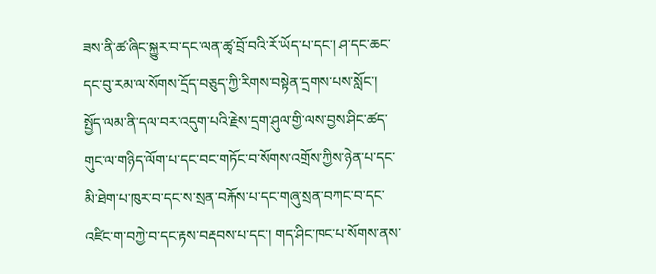ཟས་ནི་ཚ་ཞིང་སྐྱུར་བ་དང་ལན་ཚྭ་བྲོ་བའི་རོ་ཡོད་པ་དང་། ཤ་དང་ཆང་དང་བུ་རམ་ལ་སོགས་དྲོད་བཅུད་ཀྱི་རིགས་བསྟེན་དྲགས་པས་སློང་། སྤྱོད་ལམ་ནི་དལ་བར་འདུག་པའི་རྗེས་དྲག་ཤུལ་གྱི་ལས་བྱས་ཤིང་ཚད་གུང་ལ་གཉིད་ལོག་པ་དང་བང་གཏོང་བ་སོགས་འགྲོས་ཀྱིས་ཉེན་པ་དང་མི་ཐེག་པ་ཁུར་བ་དང་ས་སྲན་བརྐོས་པ་དང་གཞུ་སྲན་བཀང་བ་དང་འཛིང་ག་བཀྱེ་བ་དང་རྟས་བརྡབས་པ་དང་། གད་ཤིང་ཁང་པ་སོགས་ནས་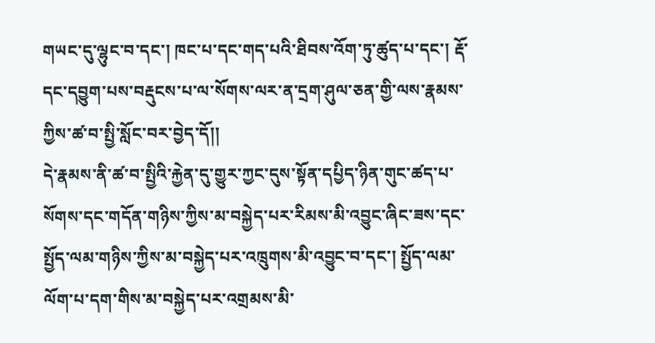གཡང་དུ་ལྷུང་བ་དང་། ཁང་པ་དང་གད་པའི་ཐིབས་འོག་ཏུ་ཚུད་པ་དང་། རྡོ་དང་དབྱུག་པས་བརྡུངས་པ་ལ་སོགས་ལར་ན་དྲག་ཤུལ་ཅན་གྱི་ལས་རྣམས་ཀྱིས་ཚ་བ་སྤྱི་སློང་བར་བྱེད་དོ།།
དེ་རྣམས་ནི་ཚ་བ་སྤྱིའི་རྐྱེན་དུ་གྱུར་ཀྱང་དུས་སྟོན་དཔྱིད་ཉིན་གུང་ཚད་པ་སོགས་དང་གདོན་གཉིས་ཀྱིས་མ་བསྐྱེད་པར་རིམས་མི་འབྱུང་ཞིང་ཟས་དང་སྤྱོད་ལམ་གཉིས་ཀྱིས་མ་བསྐྱེད་པར་འཁྲུགས་མི་འབྱུང་བ་དང་། སྤྱོད་ལམ་ལོག་པ་དག་གིས་མ་བསྐྱེད་པར་འགྲམས་མི་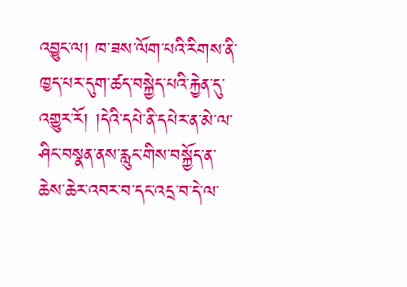འབྱུང་ལ། ཁ་ཟས་ལོག་པའི་རིགས་ནི་ཁྱད་པར་དུག་ཚད་བསྐྱེད་པའི་རྐྱེན་དུ་འགྱུར་རོ། །དེའི་དཔེ་ནི་དཔེར་ན་མེ་ལ་ཤིང་བསྣན་ནས་རླུང་གིས་བསྐྱོད་ན་ཆེས་ཆེར་འབར་བ་དང་འདྲ་བ་དེ་ལ་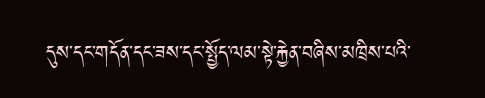དུས་དང་གདོན་དང་ཟས་དང་སྤྱོད་ལམ་སྟེ་རྐྱེན་བཞིས་མཁྲིས་པའི་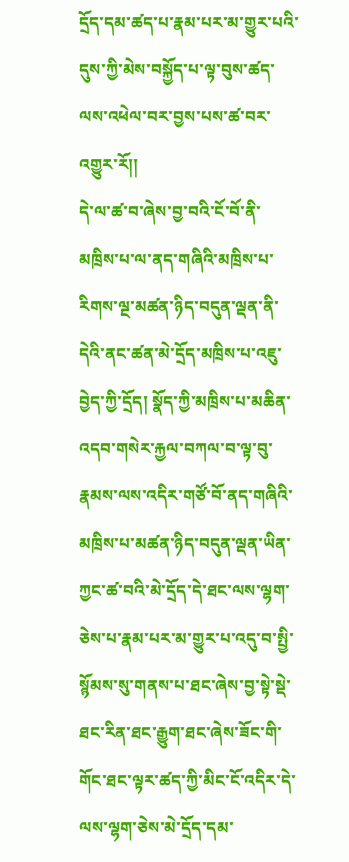དྲོད་དམ་ཚད་པ་རྣམ་པར་མ་གྱུར་པའི་དུས་ཀྱི་མེས་བསྐྱོད་པ་ལྟ་བུས་ཚད་ལས་འཕེལ་བར་བྱས་པས་ཚ་བར་འགྱུར་རོ།།
དེ་ལ་ཚ་བ་ཞེས་བྱ་བའི་ངོ་བོ་ནི་མཁྲིས་པ་ལ་ནད་གཞིའི་མཁྲིས་པ་རིགས་ལྔ་མཚན་ཉིད་བདུན་ལྡན་ནི་དེའི་ནང་ཚན་མེ་དྲོད་མཁྲིས་པ་འཇུ་བྱེད་ཀྱི་དྲོད། སྣོད་ཀྱི་མཁྲིས་པ་མཆིན་འདབ་གསེར་རྐྱལ་བཀལ་བ་ལྟ་བུ་རྣམས་ལས་འདིར་གཙོ་བོ་ནད་གཞིའི་མཁྲིས་པ་མཚན་ཉིད་བདུན་ལྡན་ཡིན་ཀྱང་ཚ་བའི་མེ་དྲོད་དེ་ཐང་ལས་ལྷག་ཅེས་པ་རྣམ་པར་མ་གྱུར་པ་འདུ་བ་སྤྱི་སྙོམས་སུ་གནས་པ་ཐང་ཞེས་བྱ་སྟེ་སྡེ་ཐང་རིན་ཐང་རྒྱུག་ཐང་ཞེས་ཟོང་གི་གོང་ཐང་ལྟར་ཚད་ཀྱི་མིང་ངོ་འདིར་དེ་ལས་ལྷག་ཅེས་མེ་དྲོད་དམ་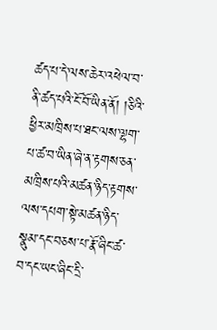ཚད་པ་དེ་ལས་ཆེར་འཕེལ་བ་ནི་ཚད་པའི་ངོ་བོ་ཡིན་ནོ། །ཅིའི་ཕྱིར་མཁྲིས་པ་ཐང་ལས་ལྷག་པ་ཚ་བ་ཡིན་ཞེ་ན་རྟགས་ཅན་མཁྲིས་པའི་མཚན་ཉིད་རྟགས་ལས་དཔག་སྟེ་མཚན་ཉིད་སྣུམ་དང་བཅས་པ་རྣོ་ཞིང་ཚ་བ་དང་ཡང་ཞིང་དྲི་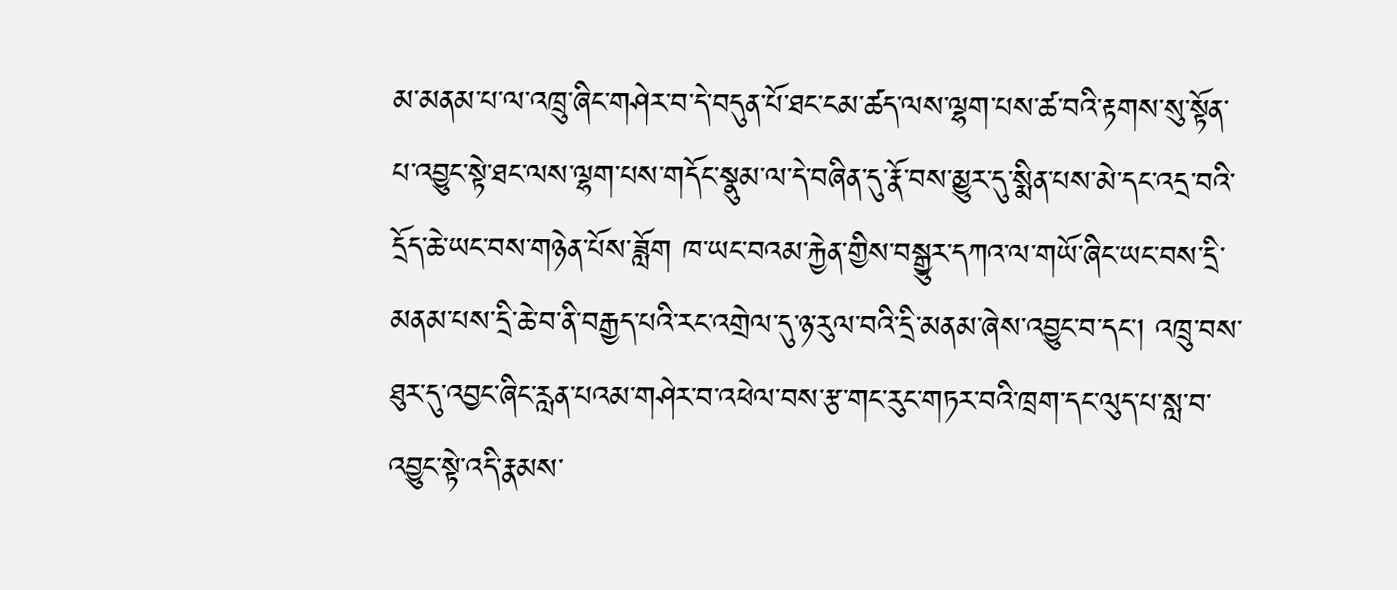མ་མནམ་པ་ལ་འཁྲུ་ཞིང་གཤེར་བ་དེ་བདུན་པོ་ཐང་ངམ་ཚད་ལས་ལྷག་པས་ཚ་བའི་རྟགས་སུ་སྟོན་པ་འབྱུང་སྟེ་ཐང་ལས་ལྷག་པས་གདོང་སྣུམ་ལ་དེ་བཞིན་དུ་རྣོ་བས་མྱུར་དུ་སྨིན་པས་མེ་དང་འདྲ་བའི་དྲོད་ཆེ་ཡང་བས་གཉེན་པོས་ཟློག ཁ་ཡང་བའམ་རྐྱེན་གྱིས་བསྒྱུར་དཀའ་ལ་གཡོ་ཞིང་ཡང་བས་དྲི་མནམ་པས་དྲི་ཆེ་བ་ནི་བརྒྱད་པའི་རང་འགྲེལ་དུ་ཉ་རུལ་བའི་དྲི་མནམ་ཞེས་འབྱུང་བ་དང་། འཁྲུ་བས་ཐུར་དུ་འབྱང་ཞིང་རླན་པའམ་གཤེར་བ་འཕེལ་བས་རྩ་གང་རུང་གཏར་བའི་ཁྲག་དང་ལུད་པ་སླ་བ་འབྱུང་སྟེ་འདི་རྣམས་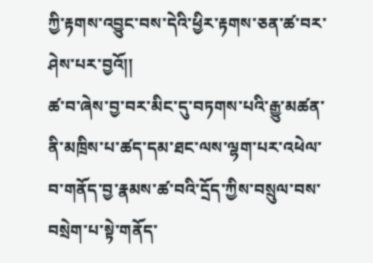ཀྱི་རྟགས་འབྱུང་བས་དེའི་ཕྱིར་རྟགས་ཅན་ཚ་བར་ཤེས་པར་བྱའོ།།
ཚ་བ་ཞེས་བྱ་བར་མིང་དུ་བཏགས་པའི་རྒྱུ་མཚན་ནི་མཁྲིས་པ་ཚད་དམ་ཐང་ལས་ལྷག་པར་འཕེལ་བ་གནོད་བྱ་རྣམས་ཚ་བའི་དྲོད་ཀྱིས་བསྲུལ་བས་བསྲེག་པ་སྟེ་གནོད་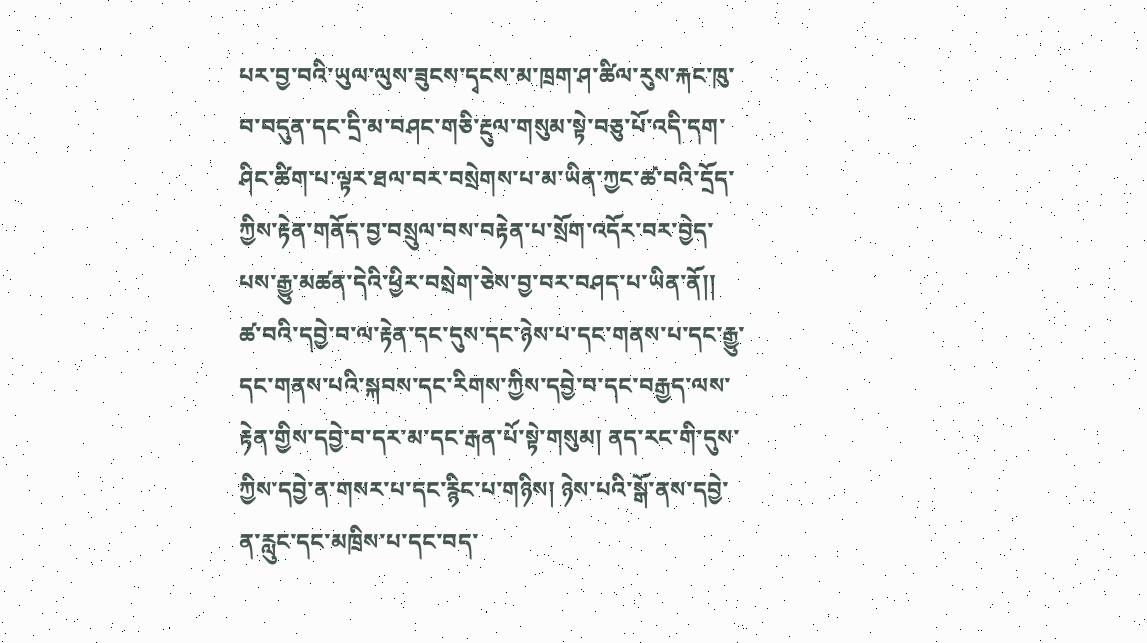པར་བྱ་བའི་ཡུལ་ལུས་ཟུངས་དྭངས་མ་ཁྲག་ཤ་ཚིལ་རུས་རྐང་ཁུ་བ་བདུན་དང་དྲི་མ་བཤང་གཅི་རྔུལ་གསུམ་སྟེ་བཅུ་པོ་འདི་དག་ཤིང་ཚིག་པ་ལྟར་ཐལ་བར་བསྲེགས་པ་མ་ཡིན་ཀྱང་ཚ་བའི་དྲོད་ཀྱིས་རྟེན་གནོད་བྱ་བསྲུལ་བས་བརྟེན་པ་སྲོག་འདོར་བར་བྱེད་པས་རྒྱུ་མཚན་དེའི་ཕྱིར་བསྲེག་ཅེས་བྱ་བར་བཤད་པ་ཡིན་ནོ།།
ཚ་བའི་དབྱེ་བ་ལ་རྟེན་དང་དུས་དང་ཉེས་པ་དང་གནས་པ་དང་རྒྱུ་དང་གནས་པའི་སྐབས་དང་རིགས་ཀྱིས་དབྱེ་བ་དང་བརྒྱད་ལས་རྟེན་གྱིས་དབྱེ་བ་དར་མ་དང་རྒན་པོ་སྟེ་གསུམ། ནད་རང་གི་དུས་ཀྱིས་དབྱེ་ན་གསར་པ་དང་རྙིང་པ་གཉིས། ཉེས་པའི་སྒོ་ནས་དབྱེ་ན་རླུང་དང་མཁྲིས་པ་དང་བད་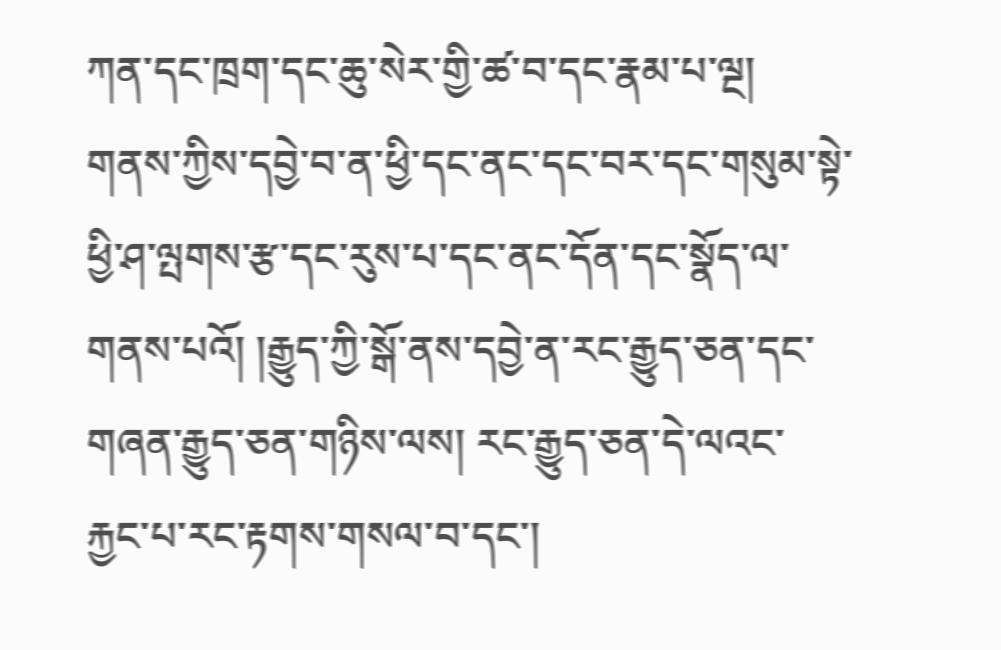ཀན་དང་ཁྲག་དང་ཆུ་སེར་གྱི་ཚ་བ་དང་རྣམ་པ་ལྔ། གནས་ཀྱིས་དབྱེ་བ་ན་ཕྱི་དང་ནང་དང་བར་དང་གསུམ་སྟེ་ཕྱི་ཤ་ལྤགས་རྩ་དང་རུས་པ་དང་ནང་དོན་དང་སྣོད་ལ་གནས་པའོ། །རྒྱུད་ཀྱི་སྒོ་ནས་དབྱེ་ན་རང་རྒྱུད་ཅན་དང་གཞན་རྒྱུད་ཅན་གཉིས་ལས། རང་རྒྱུད་ཅན་དེ་ལའང་རྐྱང་པ་རང་རྟགས་གསལ་བ་དང་།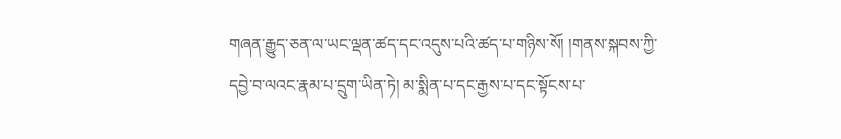གཞན་རྒྱུད་ཅན་ལ་ཡང་ལྡན་ཚད་དང་འདུས་པའི་ཚད་པ་གཉིས་སོ། །གནས་སྐབས་ཀྱི་དབྱེ་བ་ལའང་རྣམ་པ་དྲུག་ཡིན་ཏེ། མ་སྨིན་པ་དང་རྒྱས་པ་དང་སྟོངས་པ་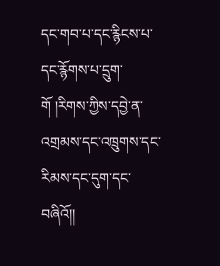དང་གབ་པ་དང་རྙིངས་པ་དང་རྙོགས་པ་དྲུག་གོ །རིགས་ཀྱིས་དབྱེ་ན་འགྲམས་དང་འཁྲུགས་དང་རིམས་དང་དུག་དང་བཞིའོ།།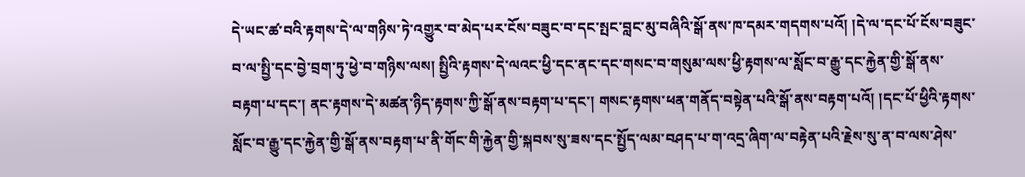དེ་ཡང་ཚ་བའི་རྟགས་དེ་ལ་གཉིས་ཏེ་འགྱུར་བ་མེད་པར་ངོས་བཟུང་བ་དང་སྤང་བླང་མུ་བཞིའི་སྒོ་ནས་ཁ་དམར་གདགས་པའོ། །དེ་ལ་དང་པོ་ངོས་བཟུང་བ་ལ་སྤྱི་དང་བྱེ་བྲག་ཏུ་ཕྱེ་བ་གཉིས་ལས། སྤྱིའི་རྟགས་དེ་ལའང་ཕྱི་དང་ནང་དང་གསང་བ་གསུམ་ལས་ཕྱི་རྟགས་ལ་སློང་བ་རྒྱུ་དང་རྐྱེན་གྱི་སྒོ་ནས་བརྟག་པ་དང་། ནང་རྟགས་དེ་མཚན་ཉིད་རྟགས་ཀྱི་སྒོ་ནས་བརྟག་པ་དང་། གསང་རྟགས་ཕན་གནོད་བསྟེན་པའི་སྒོ་ནས་བརྟག་པའོ། །དང་པོ་ཕྱིའི་རྟགས་སློང་བ་རྒྱུ་དང་རྐྱེན་གྱི་སྒོ་ནས་བརྟག་པ་ནི་གོང་གི་རྐྱེན་གྱི་སྐབས་སུ་ཟས་དང་སྤྱོད་ལམ་བཤད་པ་ག་འདྲ་ཞིག་ལ་བརྟེན་པའི་རྗེས་སུ་ན་བ་ལས་ཤེས་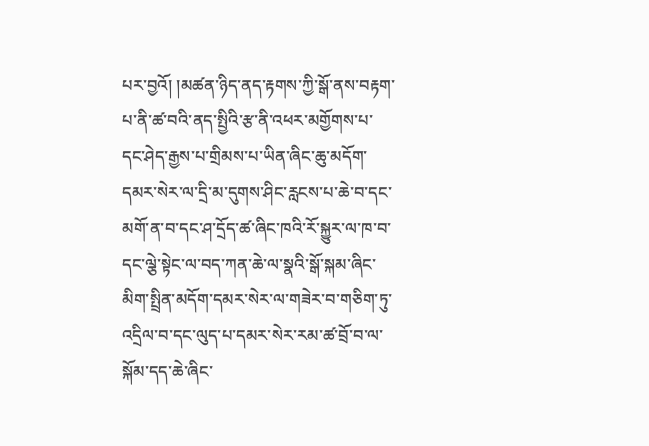པར་བྱའོ། །མཚན་ཉིད་ནད་རྟགས་ཀྱི་སྒོ་ནས་བརྟག་པ་ནི་ཚ་བའི་ནད་སྤྱིའི་རྩ་ནི་འཕར་མགྱོགས་པ་དང་ཤེད་རྒྱས་པ་གྲིམས་པ་ཡིན་ཞིང་ཆུ་མདོག་དམར་སེར་ལ་དྲི་མ་དུགས་ཤིང་རླངས་པ་ཆེ་བ་དང་མགོ་ན་བ་དང་ཤ་དྲོད་ཚ་ཞིང་ཁའི་རོ་སྐྱུར་ལ་ཁ་བ་དང་ལྕེ་སྟེང་ལ་བད་ཀན་ཆེ་ལ་སྣའི་སྒོ་སྐམ་ཞིང་མིག་སྤྲིན་མདོག་དམར་སེར་ལ་གཟེར་བ་གཅིག་ཏུ་འདྲིལ་བ་དང་ལུད་པ་དམར་སེར་རམ་ཚ་བྲོ་བ་ལ་སྐོམ་དད་ཆེ་ཞིང་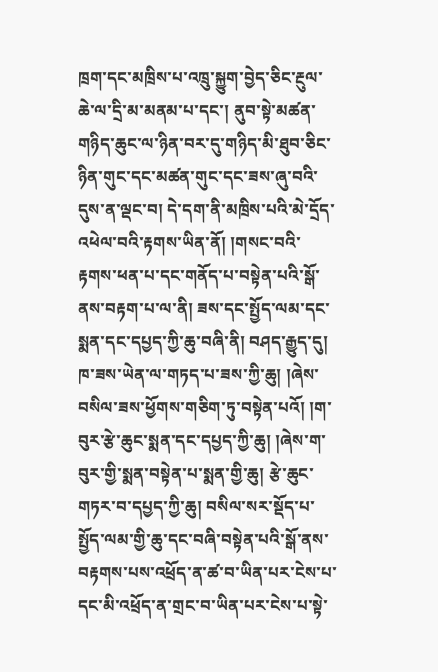ཁྲག་དང་མཁྲིས་པ་འཁྲུ་སྐྱུག་བྱེད་ཅིང་རྔུལ་ཆེ་ལ་དྲི་མ་མནམ་པ་དང་། ནུབ་སྟེ་མཚན་གཉིད་ཆུང་ལ་ཉིན་བར་དུ་གཉིད་མི་ཐུབ་ཅིང་ཉིན་གུང་དང་མཚན་གུང་དང་ཟས་ཞུ་བའི་དུས་ན་ལྡང་བ། དེ་དག་ནི་མཁྲིས་པའི་མེ་དྲོད་འཕེལ་བའི་རྟགས་ཡིན་ནོ། །གསང་བའི་རྟགས་ཕན་པ་དང་གནོད་པ་བསྟེན་པའི་སྒོ་ནས་བརྟག་པ་ལ་ནི། ཟས་དང་སྤྱོད་ལམ་དང་སྨན་དང་དཔྱད་ཀྱི་ཆུ་བཞི་ནི། བཤད་རྒྱུད་དུ། ཁ་ཟས་ཡེན་ལ་གཏད་པ་ཟས་ཀྱི་ཆུ། །ཞེས་བསིལ་ཟས་ཕྱོགས་གཅིག་ཏུ་བསྟེན་པའོ། །ག་བུར་རྩེ་ཆུང་སྨན་དང་དཔྱད་ཀྱི་ཆུ། །ཞེས་ག་བུར་གྱི་སྨན་བསྟེན་པ་སྨན་གྱི་ཆུ། རྩེ་ཆུང་གཏར་བ་དཔྱད་ཀྱི་ཆུ། བསིལ་སར་སྡོད་པ་སྤྱོད་ལམ་གྱི་ཆུ་དང་བཞི་བསྟེན་པའི་སྒོ་ནས་བརྟགས་པས་འཕྲོད་ན་ཚ་བ་ཡིན་པར་ངེས་པ་དང་མི་འཕྲོད་ན་གྲང་བ་ཡིན་པར་ངེས་པ་སྟེ་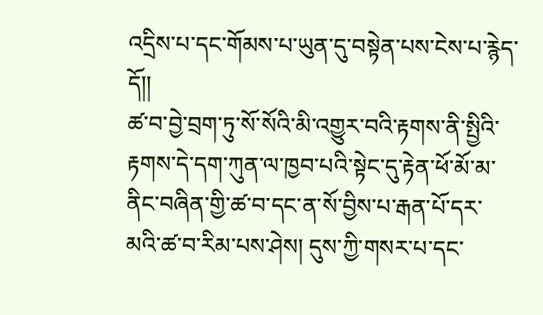འདྲིས་པ་དང་གོམས་པ་ཡུན་དུ་བསྟེན་པས་ངེས་པ་རྙེད་དོ།།
ཚ་བ་བྱེ་བྲག་ཏུ་སོ་སོའི་མི་འགྱུར་བའི་རྟགས་ནི་སྤྱིའི་རྟགས་དེ་དག་ཀུན་ལ་ཁྱབ་པའི་སྟེང་དུ་རྟེན་ཕོ་མོ་མ་ནིང་བཞིན་གྱི་ཚ་བ་དང་ན་སོ་བྱིས་པ་རྒན་པོ་དར་མའི་ཚ་བ་རིམ་པས་ཤེས། དུས་ཀྱི་གསར་པ་དང་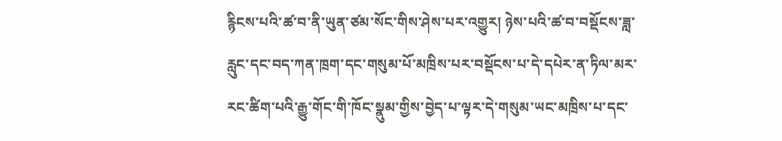རྙིངས་པའི་ཚ་བ་ནི་ཡུན་ཙམ་སོང་གིས་ཤེས་པར་འགྱུར། ཉེས་པའི་ཚ་བ་བསྡོངས་ཟླ་རླུང་དང་བད་ཀན་ཁྲག་དང་གསུམ་པོ་མཁྲིས་པར་བསྡོངས་པ་དེ་དཔེར་ན་ཏིལ་མར་རང་ཚིག་པའི་རྒྱུ་གོང་གི་ཁོང་སྣུམ་གྱིས་བྱེད་པ་ལྟར་དེ་གསུམ་ཡང་མཁྲིས་པ་དང་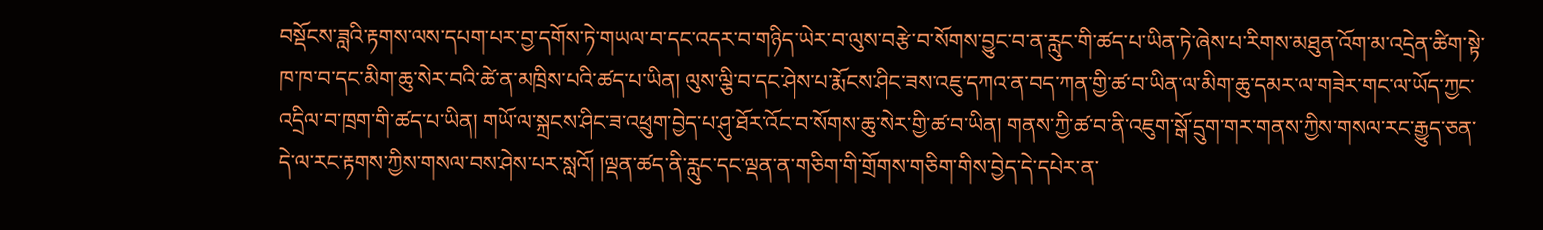བསྡོངས་ཟླའི་རྟགས་ལས་དཔག་པར་བྱ་དགོས་ཏེ་གཡལ་བ་དང་འདར་བ་གཉིད་ཡེར་བ་ལུས་བརྩེ་བ་སོགས་བྱུང་བ་ན་རླུང་གི་ཚད་པ་ཡིན་ཏེ་ཞེས་པ་རིགས་མཐུན་འོག་མ་འདྲེན་ཚིག་སྟེ་ཁ་ཁ་བ་དང་མིག་ཆུ་སེར་བའི་ཚེ་ན་མཁྲིས་པའི་ཚད་པ་ཡིན། ལུས་ལྕི་བ་དང་ཤེས་པ་རྨོངས་ཤིང་ཟས་འཇུ་དཀའ་ན་བད་ཀན་གྱི་ཚ་བ་ཡིན་ལ་མིག་ཆུ་དམར་ལ་གཟེར་གང་ལ་ཡོད་ཀྱང་འདྲིལ་བ་ཁྲག་གི་ཚད་པ་ཡིན། གཡོ་ལ་སྐྲངས་ཤིང་ཟ་འཕྲུག་བྱེད་པ་ཤུ་ཐོར་འོང་བ་སོགས་ཆུ་སེར་གྱི་ཚ་བ་ཡིན། གནས་ཀྱི་ཚ་བ་ནི་འཇུག་སྒོ་དྲུག་གར་གནས་ཀྱིས་གསལ་རང་རྒྱུད་ཅན་དེ་ལ་རང་རྟགས་ཀྱིས་གསལ་བས་ཤེས་པར་སླའོ། །ལྡན་ཚད་ནི་རླུང་དང་ལྡན་ན་གཅིག་གི་གྲོགས་གཅིག་གིས་བྱེད་དེ་དཔེར་ན་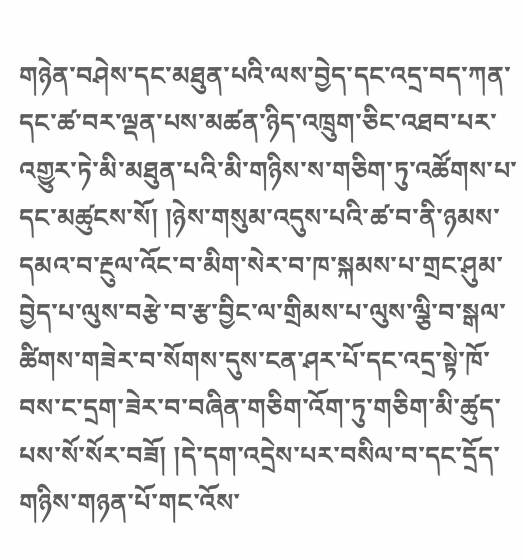གཉེན་བཤེས་དང་མཐུན་པའི་ལས་བྱེད་དང་འདྲ་བད་ཀན་དང་ཚ་བར་ལྡན་པས་མཚན་ཉིད་འཁྲུག་ཅིང་འཐབ་པར་འགྱུར་ཏེ་མི་མཐུན་པའི་མི་གཉིས་ས་གཅིག་ཏུ་འཚོགས་པ་དང་མཚུངས་སོ། །ཉེས་གསུམ་འདུས་པའི་ཚ་བ་ནི་ཉམས་དམའ་བ་རྔུལ་འོང་བ་མིག་སེར་བ་ཁ་སྐམས་པ་གྲང་ཤུམ་བྱེད་པ་ལུས་བརྩེ་བ་རྩ་བྱིང་ལ་གྲིམས་པ་ལུས་ལྕི་བ་སྒལ་ཚིགས་གཟེར་བ་སོགས་དུས་ངན་ཤར་པོ་དང་འདྲ་སྟེ་ཁོ་བས་ང་དྲག་ཟེར་བ་བཞིན་གཅིག་འོག་ཏུ་གཅིག་མི་ཚུད་པས་སོ་སོར་བཟོ། །དེ་དག་འདྲེས་པར་བསིལ་བ་དང་དྲོད་གཉིས་གཉན་པོ་གང་འོས་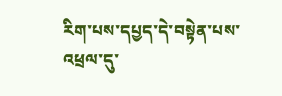རིག་པས་དཔྱད་དེ་བསྟེན་པས་འཕྲལ་དུ་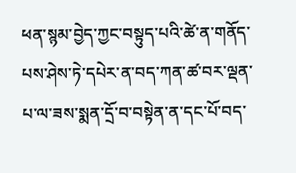ཕན་སྙམ་བྱེད་ཀྱང་བསྟུད་པའི་ཚེ་ན་གནོད་པས་ཤེས་ཏེ་དཔེར་ན་བད་ཀན་ཚ་བར་ལྡན་པ་ལ་ཟས་སྨན་དྲོ་བ་བསྟེན་ན་དང་པོ་བད་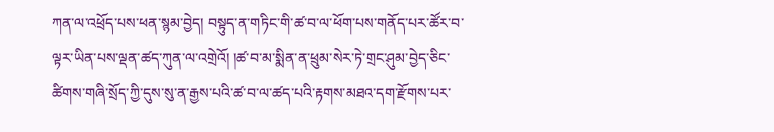ཀན་ལ་འཕྲོད་པས་ཕན་སྙམ་བྱེད། བསྟུད་ན་གཏིང་གི་ཚ་བ་ལ་ཕོག་པས་གནོད་པར་ཚོར་བ་ལྟར་ཡིན་པས་ལྡན་ཚད་ཀུན་ལ་འགྲེའོ། །ཚ་བ་མ་སྨིན་ན་ཕྲུམ་སེར་ཏེ་གྲང་ཤུམ་བྱེད་ཅིང་ཚིགས་གཞི་སྲོད་ཀྱི་དུས་སུ་ན་རྒྱས་པའི་ཚ་བ་ལ་ཚད་པའི་རྟགས་མཐའ་དག་རྫོགས་པར་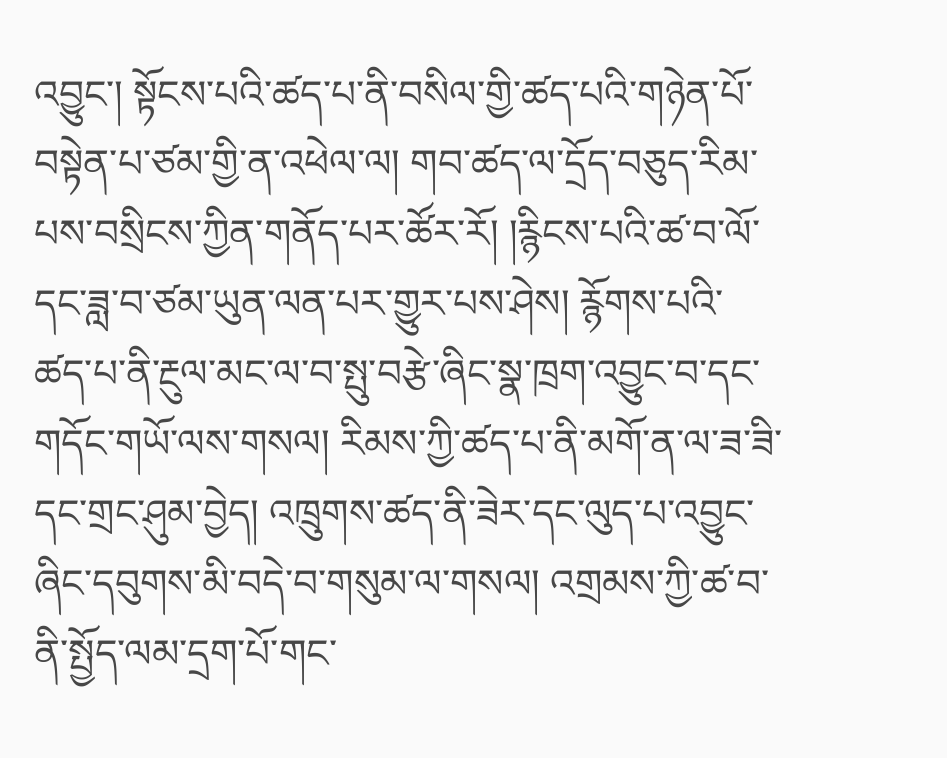འབྱུང་། སྟོངས་པའི་ཚད་པ་ནི་བསིལ་གྱི་ཚད་པའི་གཉེན་པོ་བསྟེན་པ་ཙམ་གྱི་ན་འཕེལ་ལ། གབ་ཚད་ལ་དྲོད་བཅུད་རིམ་པས་བསྲིངས་ཀྱིན་གནོད་པར་ཚོར་རོ། །རྙིངས་པའི་ཚ་བ་ལོ་དང་ཟླ་བ་ཙམ་ཡུན་ལན་པར་གྱུར་པས་ཤེས། རྙོགས་པའི་ཚད་པ་ནི་རྔུལ་མང་ལ་བ་སྤུ་བརྩེ་ཞིང་སྣ་ཁྲག་འབྱུང་བ་དང་གདོང་གཡོ་ལས་གསལ། རིམས་ཀྱི་ཚད་པ་ནི་མགོ་ན་ལ་ཟ་ཟི་དང་གྲང་ཤུམ་བྱེད། འཁྲུགས་ཚད་ནི་ཟེར་དང་ལུད་པ་འབྱུང་ཞིང་དབུགས་མི་བདེ་བ་གསུམ་ལ་གསལ། འགྲམས་ཀྱི་ཚ་བ་ནི་སྤྱོད་ལམ་དྲག་པོ་གང་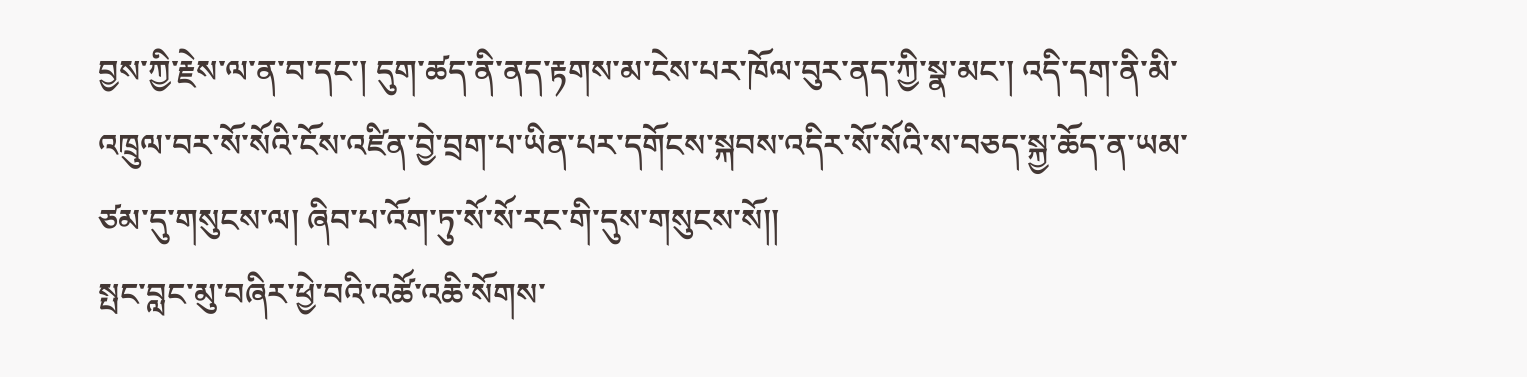བྱས་ཀྱི་རྗེས་ལ་ན་བ་དང་། དུག་ཚད་ནི་ནད་རྟགས་མ་ངེས་པར་ཁོལ་བུར་ནད་ཀྱི་སྣ་མང་། འདི་དག་ནི་མི་འཁྲུལ་བར་སོ་སོའི་ངོས་འཛིན་བྱེ་བྲག་པ་ཡིན་པར་དགོངས་སྐབས་འདིར་སོ་སོའི་ས་བཅད་སྐྱ་ཆོད་ན་ཡམ་ཙམ་དུ་གསུངས་ལ། ཞིབ་པ་འོག་ཏུ་སོ་སོ་རང་གི་དུས་གསུངས་སོ།།
སྤང་བླང་མུ་བཞིར་ཕྱེ་བའི་འཚོ་འཆི་སོགས་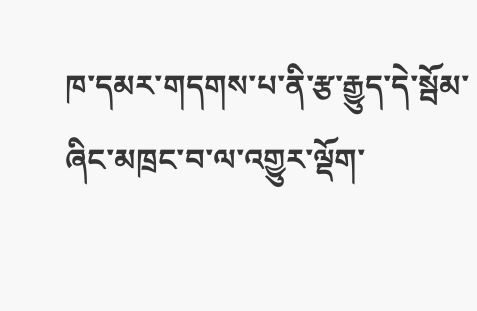ཁ་དམར་གདགས་པ་ནི་རྩ་རྒྱུད་དེ་སྦོམ་ཞིང་མཁྲང་བ་ལ་འགྱུར་ལྡོག་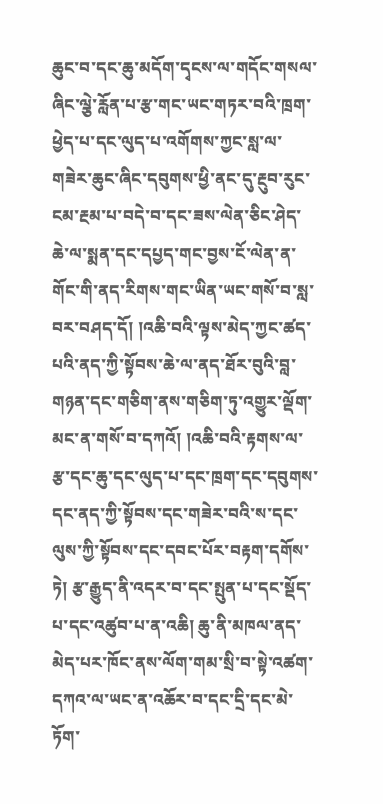ཆུང་བ་དང་ཆུ་མདོག་དྭངས་ལ་གདོང་གསལ་ཞིང་ལྕེ་རློན་པ་རྩ་གང་ཡང་གཏར་བའི་ཁྲག་ཕྱེད་པ་དང་ལུད་པ་འགོགས་ཀྱང་སླ་ལ་གཟེར་ཆུང་ཞིང་དབུགས་ཕྱི་ནང་དུ་རྔུབ་རུང་ངམ་རྔམ་པ་བདེ་བ་དང་ཟས་ལེན་ཅིང་ཤེད་ཆེ་ལ་སྨན་དང་དཔྱད་གང་བྱས་ངོ་ལེན་ན་གོང་གི་ནད་རིགས་གང་ཡིན་ཡང་གསོ་བ་སླ་བར་བཤད་དོ། །འཆི་བའི་ལྟས་མེད་ཀྱང་ཚད་པའི་ནད་ཀྱི་སྟོབས་ཆེ་ལ་ནད་ཐོར་བུའི་བླ་གཉན་དང་གཅིག་ནས་གཅིག་ཏུ་འགྱུར་ལྡོག་མང་ན་གསོ་བ་དཀའོ། །འཆི་བའི་རྟགས་ལ་རྩ་དང་ཆུ་དང་ལུད་པ་དང་ཁྲག་དང་དབུགས་དང་ནད་ཀྱི་སྟོབས་དང་གཟེར་བའི་ས་དང་ལུས་ཀྱི་སྟོབས་དང་དབང་པོར་བརྟག་དགོས་ཏེ། རྩ་རྒྱུད་ནི་འདར་བ་དང་སྤུན་པ་དང་སྡོད་པ་དང་འཚུབ་པ་ན་འཆི། ཆུ་ནི་མཁལ་ནད་མེད་པར་ཁོང་ནས་ལོག་གམ་སྲི་བ་སྟེ་འཚག་དཀའ་ལ་ཡང་ན་འཆོར་བ་དང་དྲི་དང་མེ་ཏོག་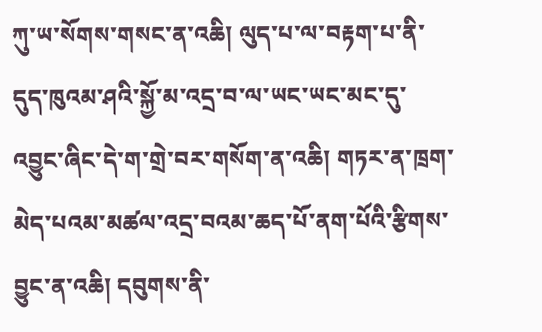ཀུ་ཡ་སོགས་གསང་ན་འཆི། ལུད་པ་ལ་བརྟག་པ་ནི་དུད་ཁུའམ་ཤའི་སྐྱོ་མ་འདྲ་བ་ལ་ཡང་ཡང་མང་དུ་འབྱུང་ཞིང་དེ་ག་གྲེ་བར་གསོག་ན་འཆི། གཏར་ན་ཁྲག་མེད་པའམ་མཚལ་འདྲ་བའམ་ཆད་པོ་ནག་པོའི་རྩིགས་བྱུང་ན་འཆི། དབུགས་ནི་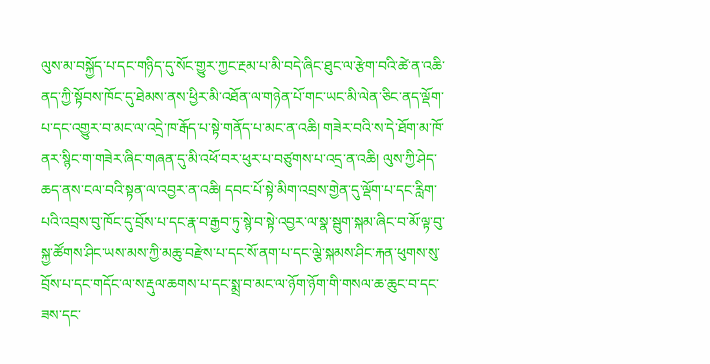ལུས་མ་བསྐྱོད་པ་དང་གཉིད་དུ་སོང་གྱུར་ཀྱང་རྔམ་པ་མི་བདེ་ཞིང་ཐུང་ལ་རྩེག་བའི་ཚེ་ན་འཆི་ནད་ཀྱི་སྟོབས་ཁོང་དུ་ཐེམས་ནས་ཕྱིར་མི་འཐོན་ལ་གཉེན་པོ་གང་ཡང་མི་ལེན་ཅིང་ནད་ལྡོག་པ་དང་འགྱུར་བ་མང་ལ་འདྲེ་ཁ་རྒོད་པ་སྟེ་གནོད་པ་མང་ན་འཆི། གཟེར་བའི་ས་དེ་ཐོག་མ་ཁོ་ནར་སྙིང་ག་གཟེར་ཞིང་གཞན་དུ་མི་འཕོ་བར་ཕུར་པ་བཙུགས་པ་འདྲ་ན་འཆི། ལུས་ཀྱི་ཤེད་ཆད་ནས་ངལ་བའི་སྟན་ལ་འབྱར་ན་འཆི། དབང་པོ་སྟེ་མིག་འབྲས་གྱེན་དུ་ལྡོག་པ་དང་རླིག་པའི་འབྲས་བུ་ཁོང་དུ་བྲོས་པ་དང་རྣ་བ་རྒྱབ་ཏུ་སྙེ་བ་སྟེ་འབྱར་ལ་སྣ་སྦུག་སྐམ་ཞིང་བ་མོ་ལྟ་བུ་སྐྱ་ཚོགས་ཤིང་ཡས་མས་ཀྱི་མཆུ་བརྫེས་པ་དང་སོ་ནག་པ་དང་ལྕེ་སྐམས་ཤིང་རྐན་ཕུགས་སུ་བྲོས་པ་དང་གདོང་ལ་ས་རྡུལ་ཆགས་པ་དང་སྨྲ་བ་མང་ལ་ཉོག་ཉོག་གི་གསལ་ཆ་ཆུང་བ་དང་ཟས་དང་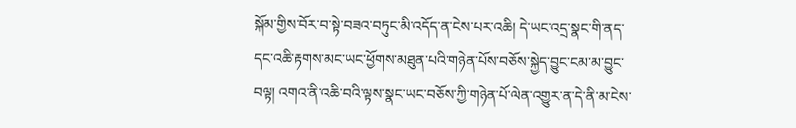སྐོམ་གྱིས་བོར་བ་སྟེ་བཟའ་བཏུང་མི་འདོད་ན་ངེས་པར་འཆི། དེ་ཡང་འདྲ་སྣང་གི་ནད་དང་འཆི་རྟགས་མང་ཡང་ཕྱོགས་མཐུན་པའི་གཉེན་པོས་བཅོས་སྐྱེད་བྱུང་ངམ་མ་བྱུང་བལྟ། འགའ་ནི་འཆི་བའི་ལྟས་སྣང་ཡང་བཅོས་ཀྱི་གཉེན་པོ་ལེན་འགྱུར་ན་དེ་ནི་མ་ངེས་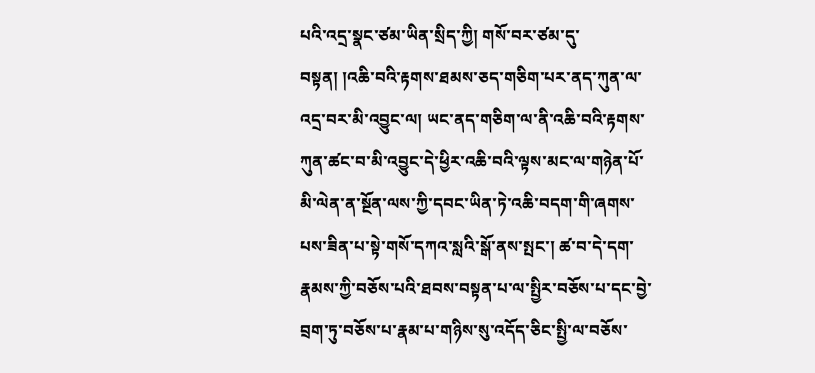པའི་འདྲ་སྣང་ཙམ་ཡིན་སྲིད་ཀྱི། གསོ་བར་ཙམ་དུ་བསྟན། །འཆི་བའི་རྟགས་ཐམས་ཅད་གཅིག་པར་ནད་ཀུན་ལ་འདྲ་བར་མི་འབྱུང་ལ། ཡང་ནད་གཅིག་ལ་ནི་འཆི་བའི་རྟགས་ཀུན་ཚང་བ་མི་འབྱུང་དེ་ཕྱིར་འཆི་བའི་ལྟས་མང་ལ་གཉེན་པོ་མི་ལེན་ན་སྔོན་ལས་ཀྱི་དབང་ཡིན་ཏེ་འཆི་བདག་གི་ཞགས་པས་ཟིན་པ་སྟེ་གསོ་དཀའ་སླའི་སྒོ་ནས་སྤང་། ཚ་བ་དེ་དག་རྣམས་ཀྱི་བཅོས་པའི་ཐབས་བསྟན་པ་ལ་སྤྱིར་བཅོས་པ་དང་བྱེ་བྲག་ཏུ་བཅོས་པ་རྣམ་པ་གཉིས་སུ་འདོད་ཅིང་སྤྱི་ལ་བཅོས་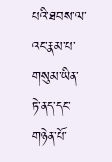པའི་ཐབས་ལ་འང་རྣམ་པ་གསུམ་ཡིན་ཏེ་ནད་དང་གཉེན་པོ་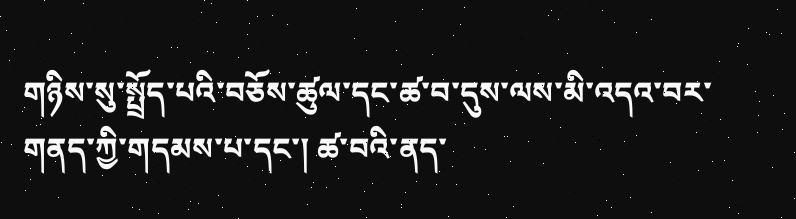གཉིས་སུ་སྤྲོད་པའི་བཅོས་ཚུལ་དང་ཚ་བ་དུས་ལས་མི་འདའ་བར་གནད་ཀྱི་གདམས་པ་དང་། ཚ་བའི་ནད་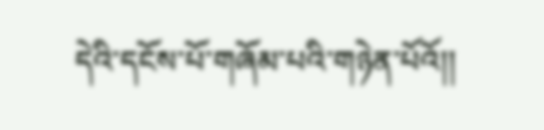དེའི་དངོས་པོ་གཞོམ་པའི་གཉེན་པོའོ།།